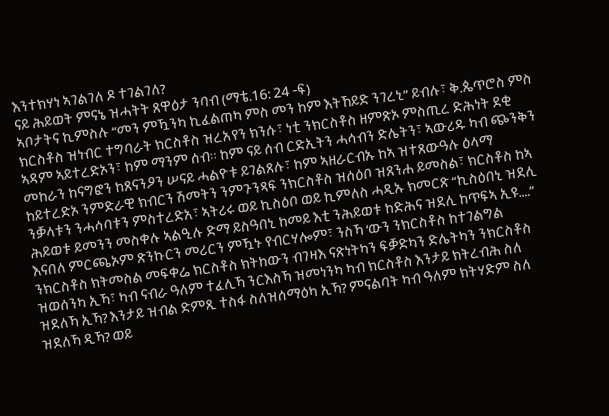እንተክሃነ ኣገልገለ ዶ ተገልገለ?
ናይ ሕይወት ምናኔ ዝሓትት ጸዋዕታ ንባብ (ማቴ.16: 24 -ፍ)
ኣቦታትና ኪምስሉ “መን ምዃንካ ኪፈልጠካ ምስ መን ከም እትኸይድ ንገረኒ” ይብሉ፣ ቅ.ጴጥሮስ ምስ ክርስቶስ ዝነብር ተግባራት ክርስቶስ ዝረአየን ክንሱ፣ ነቲ ንክርስቶስ ዘምጽኦ ምስጢረ ድሕነት ደቂ ኣዳም ኣይተረድኦን፣ ከም ማንም ሰብ። ከም ናይ ሰብ ርድኢትን ሓሳብን ድሌትን፣ ኣውሪዱ ካብ ጭንቅን መከራን ከናግፎን ከጸናንዖን ሠናይ ሓልዮቱ ይገልጸሉ፣ ከም ኣዘራርብኡ ከኣ ዝተጸውዓሉ ዕላማ ከይተረድኦ ንምድራዊ ክብርን ሽመትን ንምጉንጻፍ ንክርስቶስ ዝሰዕቦ ዝጸንሐ ይመስል፣ ክርስቶስ ከኣ ንቓላቱን ንሓሳባቱን ምስተረድአ፣ ኣትሪሩ ወይ ኪስዕቦ ወይ ኪምለስ ሓዲኡ ክመርጽ “ኪስዕበኒ ዝደሊ ሕይወቱ ይመንን መስቀሉ ኣልዒሉ ድማ ይስዓበኒ ከመይ እቲ ንሕይወቱ ከድሕና ዝደሊ ከጥፍኣ ኢዩ….” እናበለ ምርጫኦም ጽንኩርን መሪርን ምዃኑ የብርሃሎም፣ ንስኻ ‘ውን ንክርስቶስ ከተገልግል ንክርስቶስ ክትመስል መፍቀሬ ክርስቶስ ክትከውን ብገዛእ ናጽነትካን ፍቓድካን ድሌትካን ንክርስቶስ ዝወሰንካ ኢኻ፣ ካብ ናብራ ዓለም ተፈሊኻ ንርእስኻ ዝመነንካ ካብ ክርስቶስ እንታይ ክትረብሕ ስለ ዝደለኻ ኢኻ? እንታይ ዝብል ድምጺ ተስፋ ስለዝሰማዕካ ኢኻ? ምናልባት ካብ ዓለም ክትሃድም ስለ ዝደለኻ ዲኻ? ወይ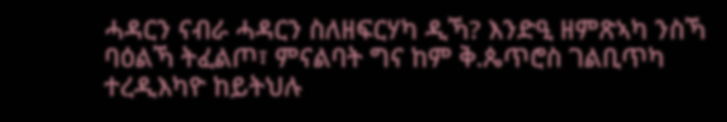ሓዳርን ናብራ ሓዳርን ስለዘፍርሃካ ዲኻ? እንድዒ ዘምጽኣካ ንስኻ ባዕልኻ ትፈልጦ፣ ምናልባት ግና ከም ቅ.ጴጥሮስ ገልቢጥካ ተረዲእካዮ ከይትህሉ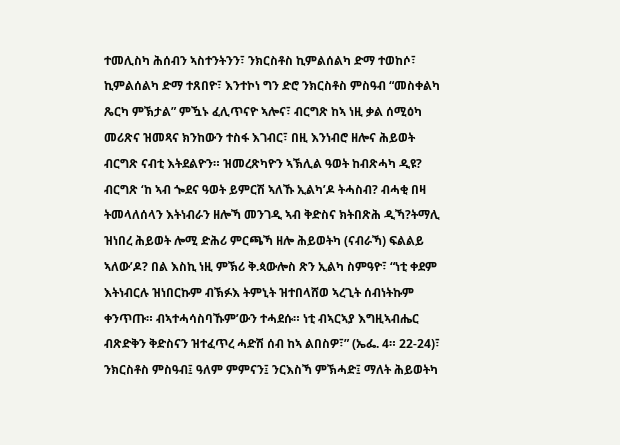ተመሊስካ ሕሰብን ኣስተንትንን፣ ንክርስቶስ ኪምልሰልካ ድማ ተወከሶ፣ ኪምልሰልካ ድማ ተጸበዮ፣ እንተኮነ ግን ድሮ ንክርስቶስ ምስዓብ “መስቀልካ ጼርካ ምኽታል” ምዃኑ ፈሊጥናዮ ኣሎና፣ ብርግጽ ከኣ ነዚ ቃል ሰሚዕካ መሪጽና ዝመጻና ክንከውን ተስፋ እገብር፣ በዚ እንነብሮ ዘሎና ሕይወት ብርግጽ ናብቲ እትደልዮን። ዝመረጽካዮን ኣኽሊል ዓወት ከብጽሓካ ዲዩ? ብርግጽ ‘ከ ኣብ ጐደና ዓወት ይምርሽ ኣለኹ ኢልካ’ዶ ትሓስብ? ብሓቂ በዛ ትመላለሰላን እትነብራን ዘሎኻ መንገዲ ኣብ ቅድስና ክትበጽሕ ዲኻ?ትማሊ ዝነበረ ሕይወት ሎሚ ድሕሪ ምርጫኻ ዘሎ ሕይወትካ (ናብራኻ) ፍልልይ ኣለው’ዶ? በል እስኪ ነዚ ምኽሪ ቅ.ጳውሎስ ጽን ኢልካ ስምዓዮ፣ “ነቲ ቀደም እትነብርሉ ዝነበርኩም ብኽፉእ ትምኒት ዝተበላሸወ ኣረጊት ሰብነትኩም ቀንጥጡ። ብኣተሓሳስባኹም’ውን ተሓደሱ። ነቲ ብኣርኣያ እግዚኣብሔር ብጽድቅን ቅድስናን ዝተፈጥረ ሓድሽ ሰብ ከኣ ልበስዎ፣” (ኤፌ. 4። 22-24)፣
ንክርስቶስ ምስዓብ፤ ዓለም ምምናን፤ ንርእስኻ ምኽሓድ፤ ማለት ሕይወትካ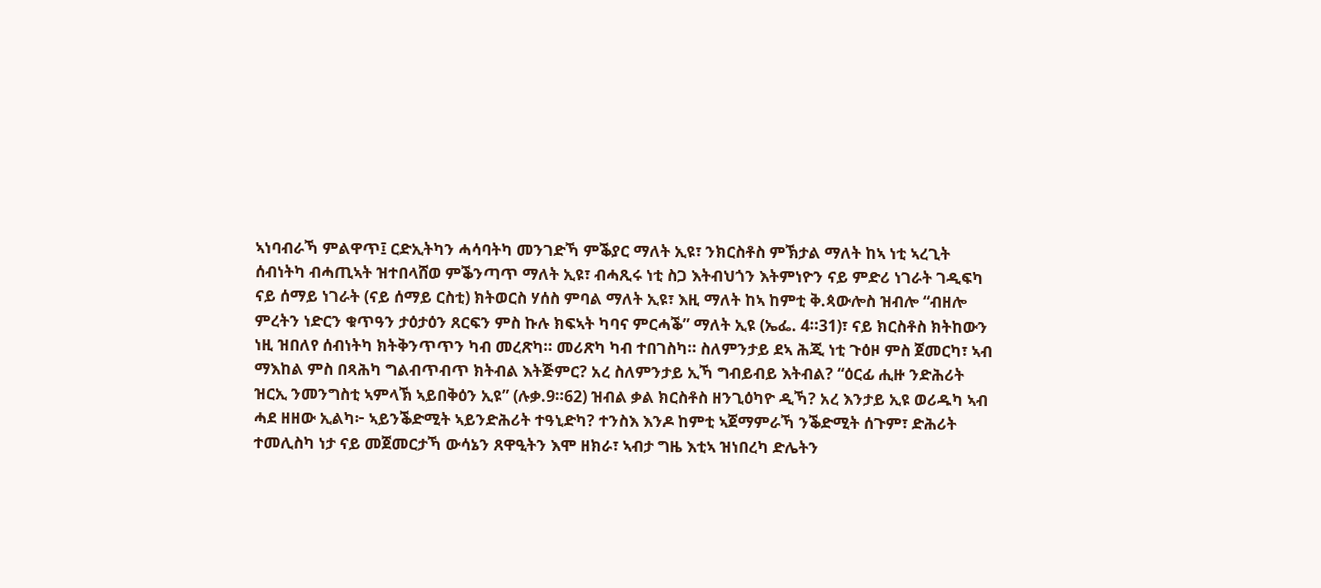ኣነባብራኻ ምልዋጥ፤ ርድኢትካን ሓሳባትካ መንገድኻ ምቕያር ማለት ኢዩ፣ ንክርስቶስ ምኽታል ማለት ከኣ ነቲ ኣረጊት ሰብነትካ ብሓጢኣት ዝተበላሸወ ምቕንጣጥ ማለት ኢዩ፣ ብሓጺሩ ነቲ ስጋ እትብህጎን እትምነዮን ናይ ምድሪ ነገራት ገዲፍካ ናይ ሰማይ ነገራት (ናይ ሰማይ ርስቲ) ክትወርስ ሃሰስ ምባል ማለት ኢዩ፣ እዚ ማለት ከኣ ከምቲ ቅ.ጳውሎስ ዝብሎ “ብዘሎ ምረትን ነድርን ቁጥዓን ታዕታዕን ጸርፍን ምስ ኩሉ ክፍኣት ካባና ምርሓቕ” ማለት ኢዩ (ኤፌ. 4።31)፣ ናይ ክርስቶስ ክትከውን ነዚ ዝበለየ ሰብነትካ ክትቅንጥጥን ካብ መረጽካ። መሪጽካ ካብ ተበገስካ። ስለምንታይ ደኣ ሕጂ ነቲ ጉዕዞ ምስ ጀመርካ፣ ኣብ ማእከል ምስ በጻሕካ ግልብጥብጥ ክትብል እትጅምር? አረ ስለምንታይ ኢኻ ግብይብይ እትብል? “ዕርፊ ሒዙ ንድሕሪት ዝርኢ ንመንግስቲ ኣምላኽ ኣይበቅዕን ኢዩ” (ሉቃ.9።62) ዝብል ቃል ክርስቶስ ዘንጊዕካዮ ዲኻ? አረ እንታይ ኢዩ ወሪዱካ ኣብ ሓደ ዘዘው ኢልካ፦ ኣይንቕድሚት ኣይንድሕሪት ተዓኒድካ? ተንስእ እንዶ ከምቲ ኣጀማምራኻ ንቕድሚት ሰጉም፣ ድሕሪት ተመሊስካ ነታ ናይ መጀመርታኻ ውሳኔን ጸዋዒትን እሞ ዘክራ፣ ኣብታ ግዜ እቲኣ ዝነበረካ ድሌትን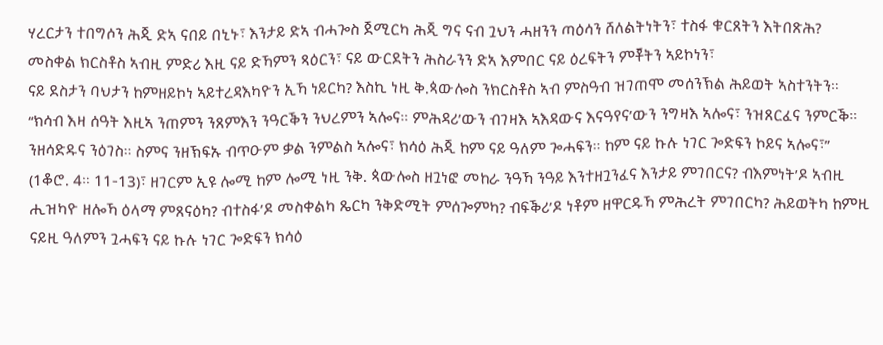ሃረርታን ተበግሶን ሕጂ ድኣ ናበይ በኒኑ፣ እንታይ ድኣ ብሓጐስ ጀሚርካ ሕጂ ግና ናብ ጓህን ሓዘንን ጣዕሳን ሸለልትነትን፣ ተስፋ ቁርጸትን እትበጽሕ? መስቀል ክርስቶስ ኣብዚ ምድሪ እዚ ናይ ድኻምን ጻዕርን፣ ናይ ውርደትን ሕስራንን ድኣ እምበር ናይ ዕረፍትን ምቾትን ኣይኮነን፣
ናይ ደስታን ባህታን ከምዘይኮነ ኣይተረዳእካዮን ኢኻ ነይርካ? እስኪ ነዚ ቅ.ጳውሎስ ንክርስቶስ ኣብ ምስዓብ ዝገጠሞ መሰንኽል ሕይወት ኣስተንትን። “ክሳብ እዛ ሰዓት እዚኣ ንጠምን ንጸምእን ንዓርቕን ንህረምን ኣሎና። ምሕዳሪ’ውን ብገዛእ ኣእዳውና እናዓየና’ውን ንግዛእ ኣሎና፣ ንዝጸርፈና ንምርቕ። ንዘሳድዱና ንዕገስ። ስምና ንዘኽፍኡ ብጥዑም ቃል ንምልስ ኣሎና፣ ክሳዕ ሕጂ ከም ናይ ዓለም ጐሓፍን። ከም ናይ ኩሉ ነገር ጐድፍን ኮይና ኣሎና፣” (1ቆሮ. 4። 11-13)፣ ዘገርም ኢዩ ሎሚ ከም ሎሚ ነዚ ንቅ. ጳውሎስ ዘጓነፎ መከራ ንዓኻ ንዓይ እንተዘጓንፈና እንታይ ምገበርና? ብእምነት’ዶ ኣብዚ ሒዝካዮ ዘሎኻ ዕላማ ምጸናዕካ? ብተስፋ’ዶ መስቀልካ ጼርካ ንቅድሚት ምሰጐምካ? ብፍቕሪ’ዶ ነቶም ዘዋርዱኻ ምሕረት ምገበርካ? ሕይወትካ ከምዚ ናይዚ ዓለምን ጓሓፍን ናይ ኩሉ ነገር ጐድፍን ክሳዕ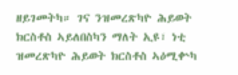ዘይገመትካ። ገና ንዝመረጽካዮ ሕይወት ክርስቶስ ኣይለበስካን ማለት ኢዩ፣ ነቲ ዝመረጽካዮ ሕይወት ክርስቶስ ኣዕሚቍካ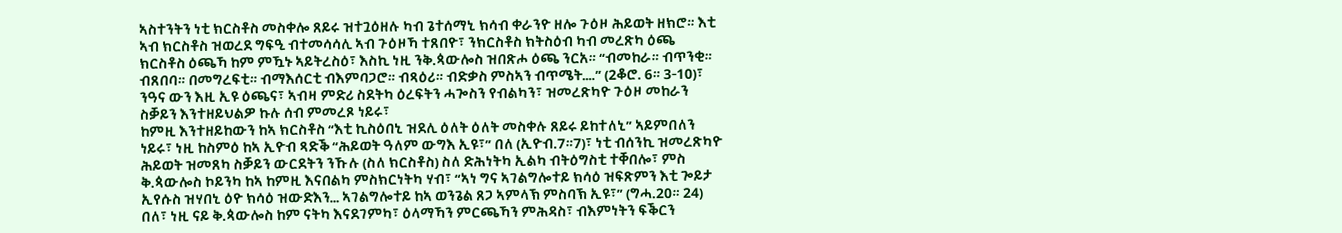ኣስተንትን ነቲ ክርስቶስ መስቀሎ ጸይሩ ዝተጓዕዘሉ ካብ ጌተሰማኒ ክሳብ ቀራንዮ ዘሎ ጉዕዞ ሕይወት ዘክሮ። እቲ ኣብ ክርስቶስ ዝወረደ ግፍዒ ብተመሳሳሊ ኣብ ጉዕዞኻ ተጸበዮ፣ ንክርስቶስ ክትስዕብ ካብ መረጽካ ዕጫ ክርስቶስ ዕጫኻ ከም ምዃኑ ኣይትረስዕ፣ እስኪ ነዚ ንቅ.ጳውሎስ ዝበጽሖ ዕጫ ንርአ። “ብመከራ። ብጥንቂ። ብጸበባ። በመግረፍቲ። ብማእሰርቲ ብእምባጋሮ። ብጻዕሪ። ብድቃስ ምስኣን ብጥሜት….” (2ቆሮ. 6። 3-10)፣ ንዓና ውን እዚ ኢዩ ዕጫና፣ ኣብዛ ምድሪ ስደትካ ዕረፍትን ሓጐስን የብልካን፣ ዝመረጽካዮ ጉዕዞ መከራን ስቓይን እንተዘይህልዎ ኩሉ ሰብ ምመረጾ ነይሩ፣
ከምዚ እንተዘይከውን ከኣ ክርስቶስ “እቲ ኪስዕበኒ ዝደሊ ዕለት ዕለት መስቀሉ ጸይሩ ይከተለኒ” ኣይምበለን ነይሩ፣ ነዚ ከስምዕ ከኣ ኢዮብ ጻድቕ “ሕይወት ዓለም ውግእ ኢዩ፣” በለ (ኢዮብ.7።7)፣ ነቲ ብሰንኪ ዝመረጽካዮ ሕይወት ዝመጸካ ስቓይን ውርደትን ንኹሉ (ስለ ክርስቶስ) ስለ ድሕነትካ ኢልካ ብትዕግስቲ ተቐበሎ፣ ምስ ቅ.ጳውሎስ ኮይንካ ከኣ ከምዚ እናበልካ ምስክርነትካ ሃብ፣ “ኣነ ግና ኣገልግሎተይ ክሳዕ ዝፍጽምን እቲ ጐይታ ኢየሱስ ዝሃበኒ ዕዮ ክሳዕ ዝውድእን… ኣገልግሎተይ ከኣ ወንጌል ጸጋ ኣምላኽ ምስባኽ ኢዩ፣” (ግሓ.20። 24) በለ፣ ነዚ ናይ ቅ.ጳውሎስ ከም ናትካ እናደገምካ፣ ዕላማኻን ምርጫኻን ምሕዳስ፣ ብእምነትን ፍቕርን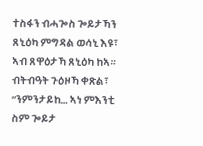ተስፋን ብሓጐስ ጐይታኻን ጸኒዕካ ምግዳል ወሳኒ እዩ፣ ኣብ ጸዋዕታኻ ጸኒዕካ ከኣ። ብትብዓት ጉዕዞኻ ቀጽል፣ “ንምንታይከ… ኣነ ምእንቲ ስም ጐይታ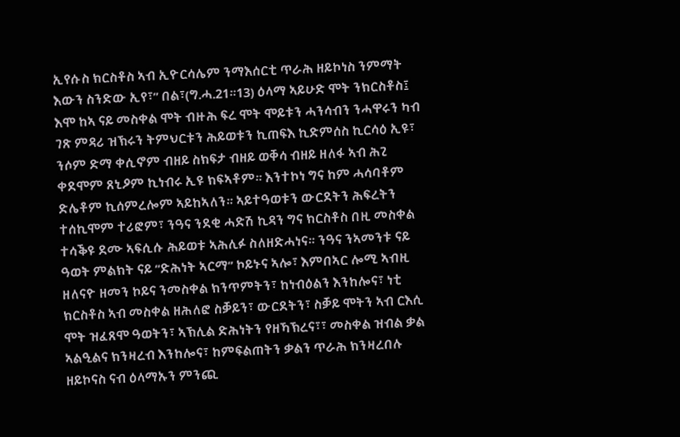ኢየሱስ ክርስቶስ ኣብ ኢዮርሳሌም ንማእሰርቲ ጥራሕ ዘይኮነስ ንምማት እውን ስንድው ኢየ፣” በል፣(ግ.ሓ.21።13) ዕላማ ኣይሁድ ሞት ንክርስቶስ፤ እሞ ከኣ ናይ መስቀል ሞት ብዙሕ ፍረ ሞት ሞይቱን ሓንሳብን ንሓዋሩን ካብ ገጽ ምዳሪ ዝኽሩን ትምህርቱን ሕይወቱን ኪጠፍእ ኪድምሰስ ኪርሳዕ ኢዩ፣ ንሶም ድማ ቀሲኖም ብዘይ ስክፍታ ብዘይ ወቐሳ ብዘይ ዘለፋ ኣብ ሕጊ ቀደሞም ጸኒዖም ኪነብሩ ኢዩ ክፍኣቶም። እንተኮነ ግና ከም ሓሳባቶም ድሌቶም ኪሰምረሎም ኣይከኣለን። ኣይተዓወቱን ውርደትን ሕፍረትን ተሰኪሞም ተሪፎም፣ ንዓና ንደቂ ሓድሽ ኪዳን ግና ክርስቶስ በዚ መስቀል ተሳቕዩ ደሙ ኣፍሲሱ ሕይወቱ ኣሕሊፉ ስለዘድሓነና። ንዓና ንኣመንቱ ናይ ዓወት ምልክት ናይ “ድሕነት ኣርማ” ኮይኑና ኣሎ፣ እምበኣር ሎሚ ኣብዚ ዘለናዮ ዘመን ኮይና ንመስቀል ክንጥምትን፣ ከነብዕልን እንከሎና፣ ነቲ ክርስቶስ ኣብ መስቀል ዘሕለፎ ስቓይን፣ ውርደትን፣ ስቓይ ሞትን ኣብ ርእሲ ሞት ዝፈጸሞ ዓወትን፣ ኣኽሊል ድሕነትን የዘኻኽረና፣፣ መስቀል ዝብል ቃል ኣልዒልና ክንዛረብ እንከሎና፣ ከምፍልጠትን ቃልን ጥራሕ ክንዛረበሉ ዘይኮናስ ናብ ዕላማኡን ምንጪ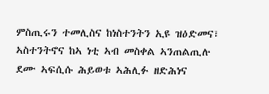ምስጢሩን ተመሊስና ከነስተንትን ኢዩ ዝዕድመና፣
ኣስተንትኖና ከኣ ነቲ ኣብ መስቀል ኣንጠልጢሉ ደሙ ኣፍሲሱ ሕይወቱ ኣሕሊፉ ዘድሕነና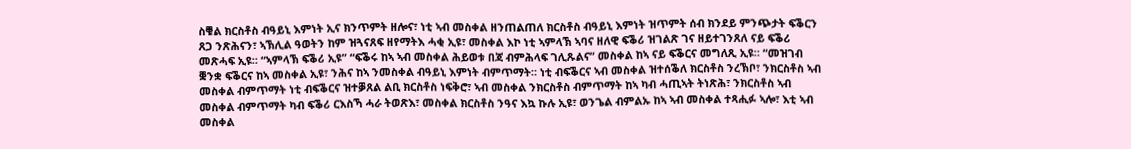ስቑል ክርስቶስ ብዓይኒ እምነት ኢና ክንጥምት ዘሎና፣ ነቲ ኣብ መስቀል ዘንጠልጠለ ክርስቶስ ብዓይኒ እምነት ዝጥምት ሰብ ክንደይ ምንጭታት ፍቕርን ጸጋ ንጽሕናን፣ ኣኽሊል ዓወትን ከም ዝጓናጸፍ ዘየማትእ ሓቂ ኢዩ፣ መስቀል እኮ ነቲ ኣምላኽ ኣባና ዘለዊ ፍቕሪ ዝገልጽ ገና ዘይተገንጸለ ናይ ፍቕሪ መጽሓፍ ኢዩ። “ኣምላኽ ፍቕሪ ኢዩ” “ፍቕሩ ከኣ ኣብ መስቀል ሕይወቱ በጃ ብምሕላፍ ገሊጹልና” መስቀል ከኣ ናይ ፍቕርና መግለጺ ኢዩ። “መዝገብ ቛንቋ ፍቕርና ከኣ መስቀል ኢዩ፣ ንሕና ከኣ ንመስቀል ብዓይኒ እምነት ብምጥማት። ነቲ ብፍቕርና ኣብ መስቀል ዝተሰቕለ ክርስቶስ ንረኽቦ፣ ንክርስቶስ ኣብ መስቀል ብምጥማት ነቲ ብፍቕርና ዝተቓጸል ልቢ ክርስቶስ ነፍቅሮ፣ ኣብ መስቀል ንክርስቶስ ብምጥማት ከኣ ካብ ሓጢኣት ትነጽሕ፣ ንክርስቶስ ኣብ መስቀል ብምጥማት ካብ ፍቕሪ ርእስኻ ሓራ ትወጽእ፣ መስቀል ክርስቶስ ንዓና እኳ ኩሉ ኢዩ፣ ወንጌል ብምልኡ ከኣ ኣብ መስቀል ተጻሒፉ ኣሎ፣ እቲ ኣብ መስቀል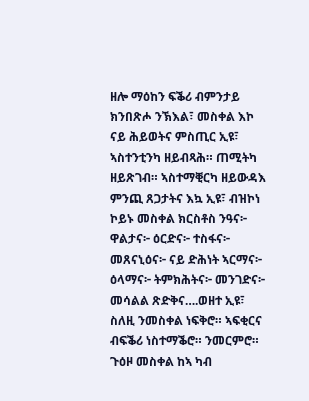ዘሎ ማዕከን ፍቕሪ ብምንታይ ክንበጽሖ ንኽእል፣ መስቀል እኮ ናይ ሕይወትና ምስጢር ኢዩ፣ ኣስተንቲንካ ዘይብጻሕ። ጠሚትካ ዘይጽገብ። ኣስተማቒርካ ዘይውዳእ ምንጪ ጸጋታትና እኳ ኢዩ፣ ብዝኮነ ኮይኑ መስቀል ክርስቶስ ንዓና፦ ዋልታና፦ ዕርድና፦ ተስፋና፦ መጸናኒዕና፦ ናይ ድሕነት ኣርማና፦ ዕላማና፦ ትምክሕትና፦ መንገድና፦ መሳልል ጽድቅና….ወዘተ ኢዩ፣ ስለዚ ንመስቀል ነፍቅሮ። ኣፍቂርና ብፍቕሪ ነስተማቕሮ። ንመርምሮ። ጉዕዞ መስቀል ከኣ ካብ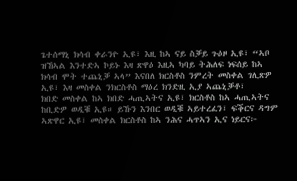ጌተሰማኒ ክሳብ ቀራንዮ ኢዩ፣ እዚ ከኣ ናይ ስቓይ ጉዕዞ ኢዩ፣ “ኣቦ ዝኸኣል እንተድኣ ኮይኑ እዛ ጽዋዕ እዚኣ ካባይ ትሕለፍ ነፍሰይ ከኣ ክሳብ ሞት ተጨኒቓ ኣላ” እናበለ ክርስቶስ ንምረት መስቀል ገሊጽዎ ኢዩ፣ እዛ መስቀል ንክርስቶስ ማዕረ ክንድዚ ኢያ ኣጨኒቓቶ፣
ክበድ መስቀል ከኣ ክበድ ሓጢኣትና ኢዩ፣ ክርስቶስ ከኣ ሓጢኣትና ከቢድዎ ወዲቑ ኢዩ። ይኹን እንበር ወዲቑ ኣይተረፈን፣ ፍቕርና ዳግም ኣጽዋር ኢዩ፣ መስቀል ክርስቶስ ከኣ ንሕና ሓጥኣን ኢና ነይርና፦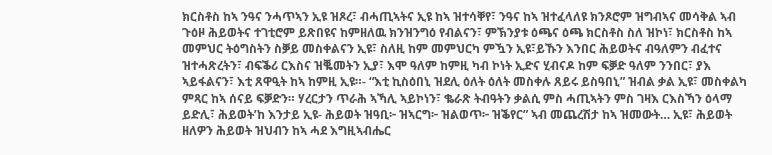ክርስቶስ ከኣ ንዓና ንሓጥኣን ኢዩ ዝጾረ፣ ብሓጢኣትና ኢዩ ከኣ ዝተሳቐየ፣ ንዓና ከኣ ዝተፈላለዩ ክንጾሮም ዝግብኣና መሳቅል ኣብ ጉዕዞ ሕይወትና ተገቲሮም ይጽበዩና ከምዘለዉ ክንዝንግዕ የብልናን፣ ምኽንያቱ ዕጫና ዕጫ ክርስቶስ ስለ ዝኮነ፣ ክርስቶስ ከኣ መምህር ትዕግስትን ስቓይ መስቀልናን ኢዩ፣ ስለዚ ከም መምህርካ ምዃን ኢዩ፣ይኹን እንበር ሕይወትና ብዓለምን ብፈተና ዝተሓጽረትን፣ ብፍቕሪ ርእስና ዝቘመትን ኢያ፣ እሞ ዓለም ከምዚ ካብ ኮነት ኢድና ሂብናዶ ከም ፍቓድ ዓለም ንንበር፣ ያእ ኣይፋልናን፣ እቲ ጸዋዒት ከኣ ከምዚ ኢዩ።- “እቲ ኪስዕበኒ ዝደሊ ዕለት ዕለት መስቀሉ ጸይሩ ይስዓበኒ” ዝብል ቃል ኢዩ፣ መስቀልካ ምጻር ከኣ ሰናይ ፍቓድን። ሃረርታን ጥራሕ ኣኻሊ ኣይኮነን፣ ቈራጽ ትብዓትን ቃልሲ ምስ ሓጢኣትን ምስ ገዛእ ርእስኻን ዕላማ ይድሊ፣ ሕይወት’ከ እንታይ ኢዩ- ሕይወት ዝዓቢ፦ ዝኣርግ፦ ዝልወጥ፦ ዝቕየር” ኣብ መጨረሽታ ከኣ ዝመውት… ኢዩ፣ ሕይወት ዘለዎን ሕይወት ዝህብን ከኣ ሓደ እግዚኣብሔር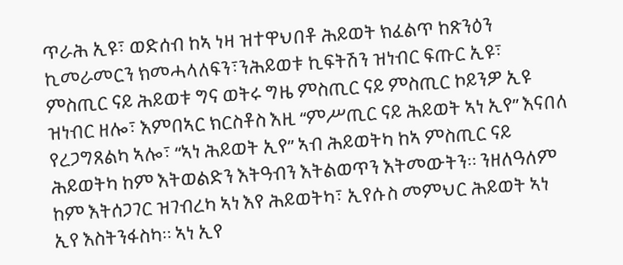ጥራሕ ኢዩ፣ ወድሰብ ከኣ ነዛ ዝተዋህበቶ ሕይወት ክፈልጥ ከጽንዕን ኪመራመርን ክመሓላለፍን፣ንሕይወቱ ኪፍትሽን ዝነብር ፍጡር ኢዩ፣
ምስጢር ናይ ሕይወቱ ግና ወትሩ ግዜ ምስጢር ናይ ምስጢር ኮይንዎ ኢዩ ዝነብር ዘሎ፣ እምበኣር ክርስቶስ እዚ “ምሥጢር ናይ ሕይወት ኣነ ኢየ” እናበለ የረጋግጸልካ ኣሎ፣ “ኣነ ሕይወት ኢየ” ኣብ ሕይወትካ ከኣ ምስጢር ናይ ሕይወትካ ከም እትወልድን እትዓብን እትልወጥን እትመውትን። ንዘለዓለም ከም እትሰጋገር ዝገብረካ ኣነ እየ ሕይወትካ፣ ኢየሱስ መምህር ሕይወት ኣነ ኢየ እስትንፋስካ። ኣነ ኢየ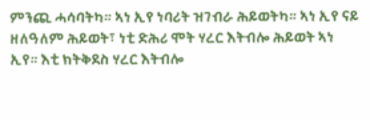ምንጪ ሓሳባትካ። ኣነ ኢየ ነባሪት ዝገብራ ሕይወትካ። ኣነ ኢየ ናይ ዘለዓለም ሕይወት፣ ነቲ ድሕሪ ሞት ሃረር እትብሎ ሕይወት ኣነ ኢየ። እቲ ክትቅደስ ሃረር እትብሎ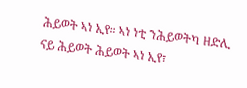ሕይወት ኣነ ኢየ። ኣነ ነቲ ንሕይወትካ ዘድሊ ናይ ሕይወት ሕይወት ኣነ ኢየ፣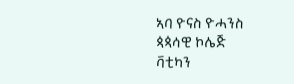ኣባ ዮናስ ዮሓንስ
ጳጳሳዊ ኮሌጅ
ቫቲካን